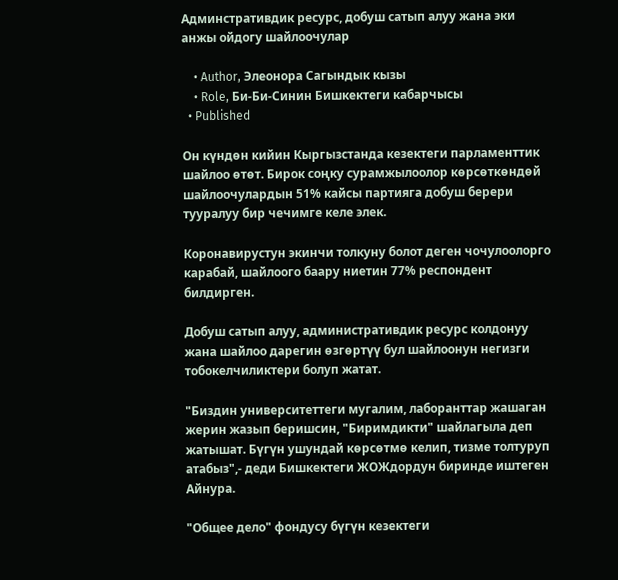Админстративдик ресурс, добуш сатып алуу жана эки анжы ойдогу шайлоочулар

    • Author, Элеонора Сагындык кызы
    • Role, Би-Би-Синин Бишкектеги кабарчысы
  • Published

Он күндөн кийин Кыргызстанда кезектеги парламенттик шайлоо өтөт. Бирок соңку сурамжылоолор көрсөткөндөй шайлоочулардын 51% кайсы партияга добуш берери тууралуу бир чечимге келе элек.

Коронавирустун экинчи толкуну болот деген чочулоолорго карабай, шайлоого баару ниетин 77% респондент билдирген.

Добуш сатып алуу, административдик ресурс колдонуу жана шайлоо дарегин өзгөртүү бул шайлоонун негизги тобокелчиликтери болуп жатат.

"Биздин университеттеги мугалим, лаборанттар жашаган жерин жазып беришсин, "Биримдикти" шайлагыла деп жатышат. Бүгүн ушундай көрсөтмө келип, тизме толтуруп атабыз",- деди Бишкектеги ЖОЖдордун биринде иштеген Айнура.

"Общее дело" фондусу бүгүн кезектеги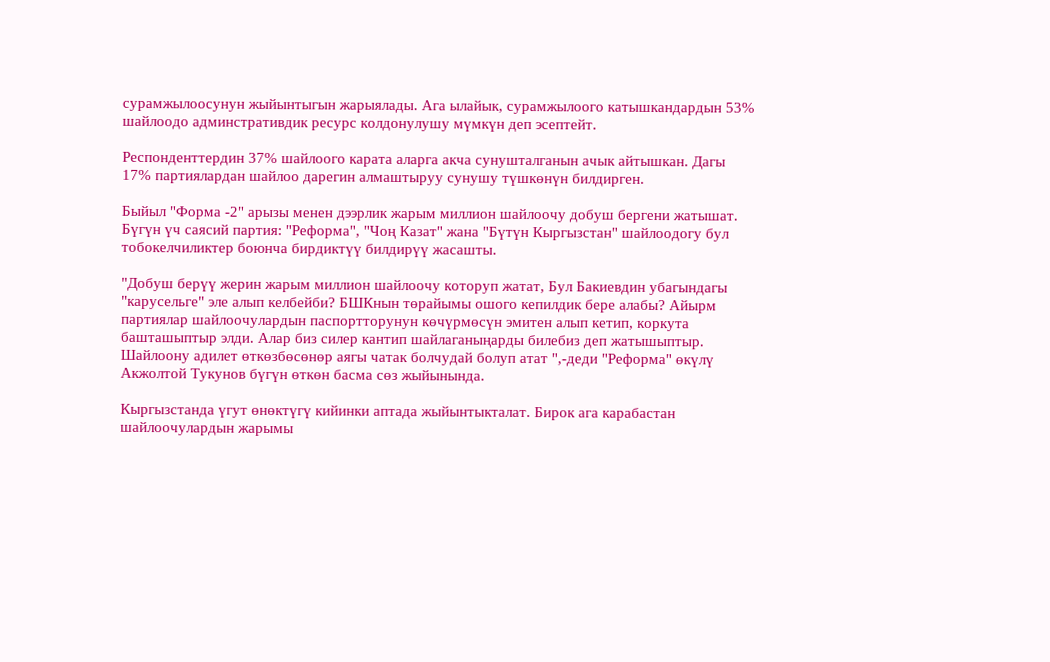сурамжылоосунун жыйынтыгын жарыялады. Ага ылайык, сурамжылоого катышкандардын 53% шайлоодо админстративдик ресурс колдонулушу мүмкүн деп эсептейт.

Респонденттердин 37% шайлоого карата аларга акча сунушталганын ачык айтышкан. Дагы 17% партиялардан шайлоо дарегин алмаштыруу сунушу түшкөнүн билдирген.

Быйыл "Форма -2" арызы менен дээрлик жарым миллион шайлоочу добуш бергени жатышат. Бүгүн үч саясий партия: "Реформа", "Чоң Казат" жана "Бүтүн Кыргызстан" шайлоодогу бул тобокелчиликтер боюнча бирдиктүү билдирүү жасашты.

"Добуш берүү жерин жарым миллион шайлоочу которуп жатат, Бул Бакиевдин убагындагы "карусельге" эле алып келбейби? БШКнын төрайымы ошого кепилдик бере алабы? Айырм партиялар шайлоочулардын паспортторунун көчүрмөсүн эмитен алып кетип, коркута башташыптыр элди. Алар биз силер кантип шайлаганыңарды билебиз деп жатышыптыр. Шайлоону адилет өткөзбөсөнөр аягы чатак болчудай болуп атат ",-деди "Реформа" өкүлү Акжолтой Тукунов бүгүн өткөн басма сөз жыйынында.

Кыргызстанда үгут өнөктүгү кийинки аптада жыйынтыкталат. Бирок ага карабастан шайлоочулардын жарымы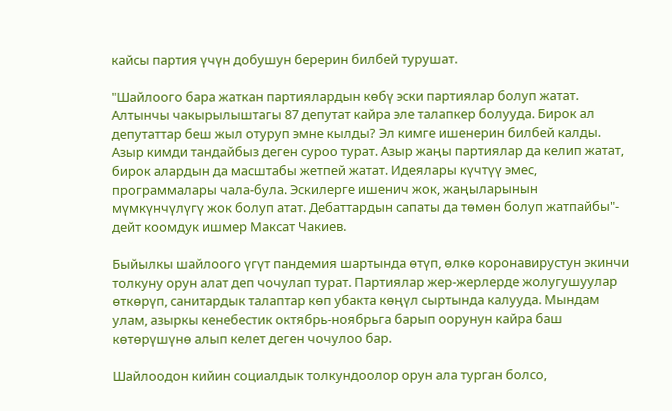кайсы партия үчүн добушун берерин билбей турушат.

"Шайлоого бара жаткан партиялардын көбү эски партиялар болуп жатат. Алтынчы чакырылыштагы 87 депутат кайра эле талапкер болууда. Бирок ал депутаттар беш жыл отуруп эмне кылды? Эл кимге ишенерин билбей калды. Азыр кимди тандайбыз деген суроо турат. Азыр жаңы партиялар да келип жатат, бирок алардын да масштабы жетпей жатат. Идеялары күчтүү эмес, программалары чала-була. Эскилерге ишенич жок, жаңыларынын мүмкүнчүлүгү жок болуп атат. Дебаттардын сапаты да төмөн болуп жатпайбы"- дейт коомдук ишмер Максат Чакиев.

Быйылкы шайлоого үгүт пандемия шартында өтүп, өлкө коронавирустун экинчи толкуну орун алат деп чочулап турат. Партиялар жер-жерлерде жолугушуулар өткөрүп, санитардык талаптар көп убакта көңүл сыртында калууда. Мындам улам, азыркы кенебестик октябрь-ноябрьга барып оорунун кайра баш көтөрүшүнө алып келет деген чочулоо бар.

Шайлоодон кийин социалдык толкундоолор орун ала турган болсо,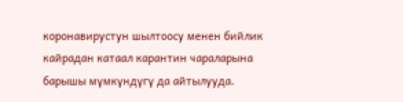коронавирустун шылтоосу менен бийлик кайрадан катаал карантин чараларына барышы мүмкүндүгү да айтылууда.